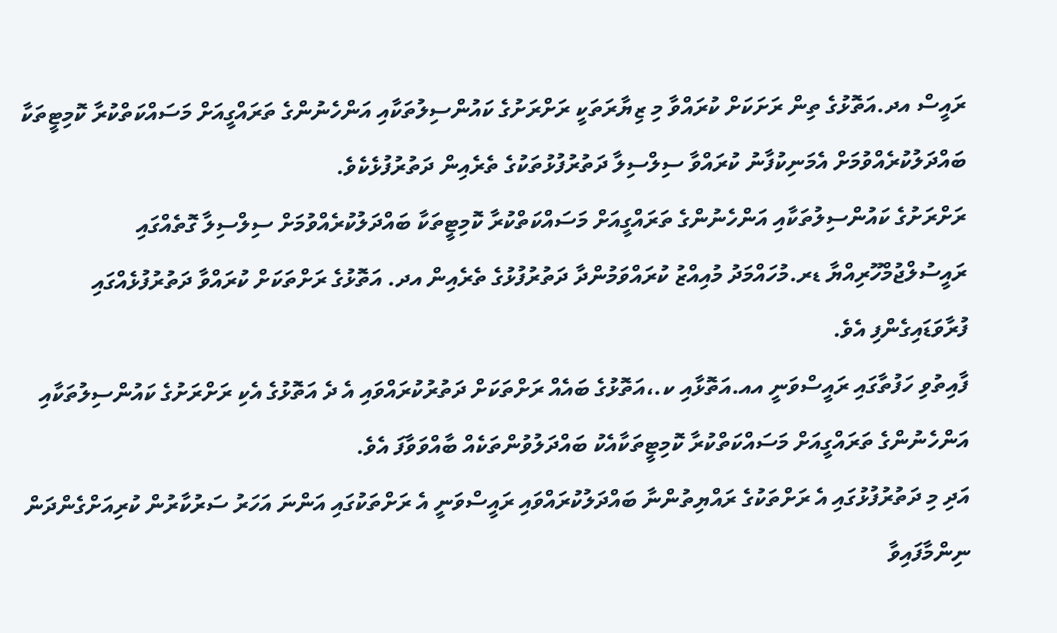ރައީސް އދ.އަތޮޅުގެ ތިން ރަށަކަށް ކުރައްވާ މި ޒިޔާރަތަކީ ރަށްރަށުގެ ކައުންސިލުތަކާއި އަންހެނުންގެ ތަރައްގީއަށް މަސައްކަތްކުރާ ކޮމިޓީތަކާ ބައްދަލުކުރެއްވުމަށް އެމަނިކުފާނު ކުރައްވާ ސިލްސިލާ ދަތުރުފުޅުތަކުގެ ތެރެއިން ދަތުރުފުޅެކެވެ.
ރަށްރަށުގެ ކައުންސިލުތަކާއި އަންހެނުންގެ ތަރައްގީއަށް މަސައްކަތްކުރާ ކޮމިޓީތަކާ ބައްދަލުކުރެއްވުމަށް ސިލްސިލާ ގޮތެއްގައި ރައީސުލްޖުމްހޫރިއްޔާ ޑރ.މުހައްމަދު މުއިއްޒު ކުރައްވަމުންދާ ދަތުރުފުޅުގެ ތެރެއިން އދ. އަތޮޅުގެ ރަށްތަކަށް ކުރައްވާ ދަތުރުފުޅެއްގައި ފުރާވަޑައިގެންފި އެވެ.
ފާއިތުވި ހަފުތާގައި ރައީސްވަނީ އއ.އަތޮޅާއި ކ.،އަތޮޅުގެ ބައެއް ރަށްތަކަށް ދަތުރުކުރައްވައި އެ ދެ އަތޮޅުގެ އެކި ރަށްރަށުގެ ކައުންސިލުތަކާއި އަންހެނުންގެ ތަރައްގީއަށް މަސައްކަތްކުރާ ކޮމިޓީތަކާއެކު ބައްދަލުވުންތަކެއް ބާއްވަވާފަ އެވެ.
އަދި މި ދަތުރުފުޅުގައި އެ ރަށްތަކުގެ ރައްޔިތުންނާ ބައްދަލުކުރައްވައި ރައީސްވަނީ އެ ރަށްތަކުގައި އަންނަ އަހަރު ސަރުކާރުން ކުރިއަށްގެންދަން ނިންމާފައިވާ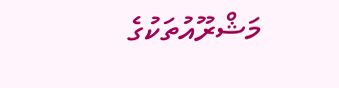މަޝްރޫއުތަކުގެ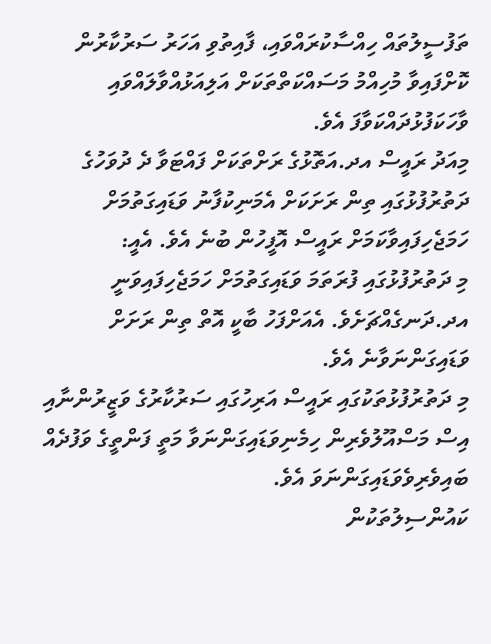ތަފުސީލުތައް ހިއްސާކުރައްވައި، ފާއިތުވި އަހަރު ސަރުކާރުން ކޮށްފައިވާ މުހިއްމު މަސައްކަތްތަކަށް އަލިއަޅުއްވާލައްވައި ވާހަކަފުޅުދައްކަވާފަ އެވެ.
މިއަދު ރައީސް އދ.އަތޮޅުގެ ރަށްތަކަށް ފައްޓަވާ ދެ ދުވަހުގެ ދަތުރުފުޅުގައި ތިން ރަށަކަށް އެމަނިކުފާނު ވަޑައިގަތުމަށް ހަމަޖެހިފައިވާކަމަށް ރައީސް އޮފީހުން ބުނެ އެވެ. އެއީ:
މި ދަތުރުފުޅުގައި ފުރަތަމަ ވަޑައިގަތުމަށް ހަމަޖެހިފައިވަނީ އދ.ދަނގެއްޗަށެވެ. އެއަށްފަހު ބާކީ އޮތް ތިން ރަށަށް ވަޑައިގަންނަވާނެ އެވެ.
މި ދަތުރުފުޅުތަކުގައި ރައީސް އަރިހުގައި ސަރުކާރުގެ ވަޒީރުންނާއި އިސް މަސްއޫލުވެރިން ހިމެނިވަޑައިގަންނަވާ މަތީ ފަންތީގެ ވަފުދެއް ބައިވެރިވެވަޑައިގަންނަވަ އެވެ.
ކައުންސިލުތަކުން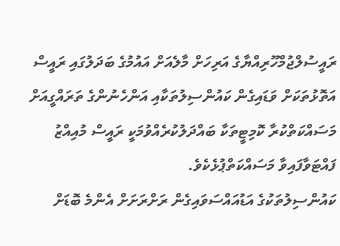ރައީސުލްޖުމްހޫރިއްޔާގެ އަރިހަށް މާލެއަށް އައުމުގެ ބަދަލުގައި ރައީސް އަތޮޅުތަކަށް ވަޑައިގެން ކައުންސިލުތަކާއި އަންހެނުންގެ ތަރައްގީއަށް މަސައްކަތްކުރާ ކޮމިޓީތަކާ ބައްދަލުކުރެއްވުމަކީ ރައީސް މުއިއްޒު ފައްޓަވާފައިވާ މަސައްކަތްޕުޅެކެވެ.
ކައުންސިލުތަކުގެ އަޑުއައްސަވައިގެން ރަށްރަށަށް އެންމެ ބޮޑަށް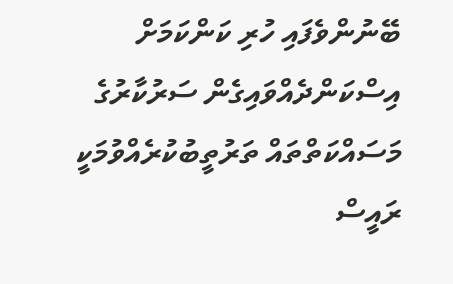ބޭނުންވެފައި ހުރި ކަންކަމަށް އިސްކަންދެއްވައިގެން ސަރުކާރުގެ މަސައްކަތްތައް ތަރުތީބުކުރެއްވުމަކީ ރައީސް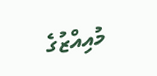މުއިއްޒުގެ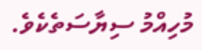މުހިއްމު ސިޔާސަތެކެވެ.